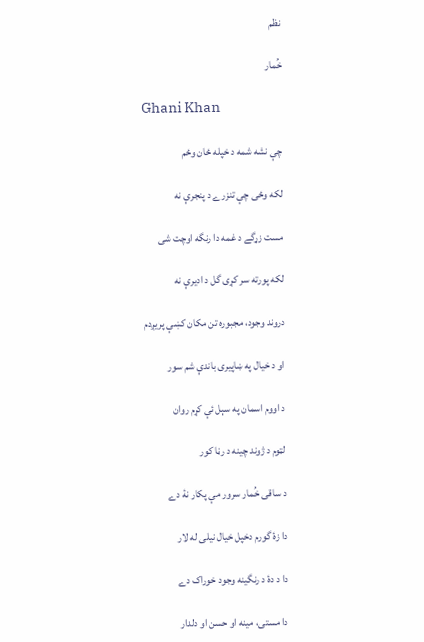نظم

خُمار

Ghani Khan

چې نشه شمه د خپله ځان وځم

لکه وځی چې تنزرے د پنجرې نه

مست زړگے د غمه دا رنگه اوچت شی

لکه پورته سر کړی گل د اديرې نه

دروند وجود، مجبوره تن مکان کښې پريږدم

او د خيال په ښاپيری باندې شم سور

د اووم اسمان په سېل ئې کړم روان

لټوم د ژوند چينه د رڼا کور

د ساقی خُمار سرور مې پکار نۀ دے

دا زۀ گورم دخپل خيال نيلی له لار

دا د دۀ د رنگينه وجود خوراک دے

دا مستی، مينه او حسن او دلدار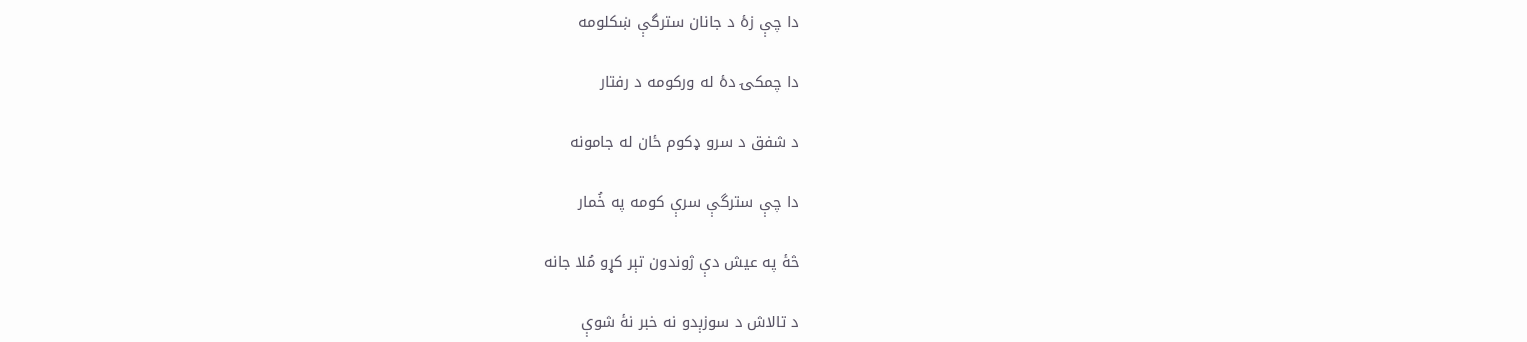دا چې زۀ د جانان سترگې ښکلومه

دا چمکۍ دۀ له ورکومه د رفتار

د شفق د سرو ډکوم ځان له جامونه

دا چې سترگې سرې کومه په خُمار

څۀ په عيش دې ژوندون تېر کړو مُلا جانه

د تالاش د سوزېدو نه خبر نۀ شوې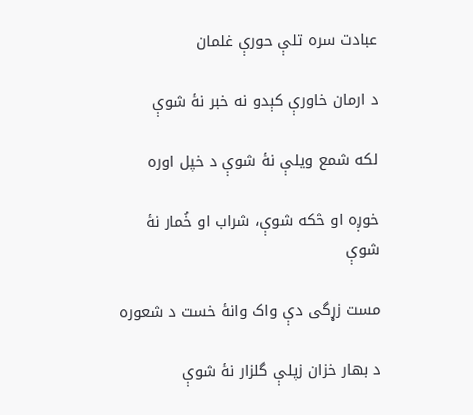عبادت سره تلې حورې غلمان

د ارمان خاورې کېدو نه خبر نۀ شوې

لکه شمع ويلې نۀ شوې د خپل اوره

خوږه او څکه شوې، شراب او خُمار نۀ شوې

مست زړگی دې واک وانۀ خست د شعوره

د بهار خزان زپلې گلزار نۀ شوې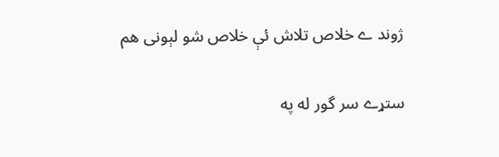ژوند ے خلاص تلاش ئې خلاص شو لېونی هم

ستړے سر گور له په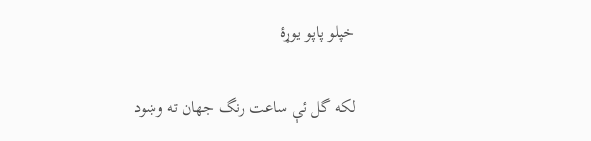خپلو پاپو يوړۀ

لکه گل ئې ساعت رنگ جهان ته وښود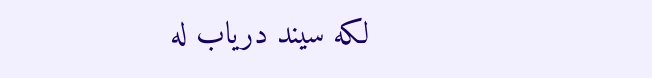لکه سيند درياب له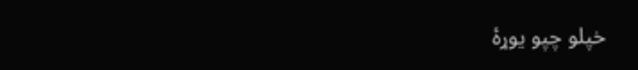خپلو چپو يوړۀ